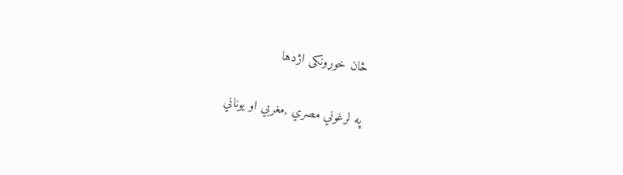ځان خوړونکی اژدها

په لرغوني مصري ,مغربي او یوناني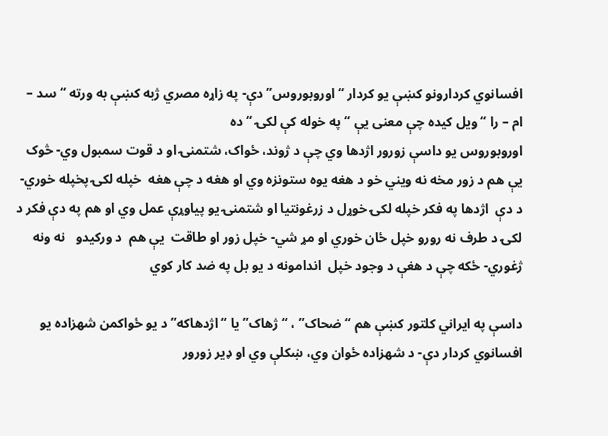افسانوي کردارونو کښې یو کردار “اوروبوروس” دې- په زاړه مصري ژبه کښې به ورته “ سد – ام – را “ ویل کیده چې معنی یې “ په خوله کې لکۍ “ ده
اوروبوروس یو داسې زورور اژدها وي چې د ژوند، ځواک، شتمنۍ او د قوت سمبول وي- څوک یې هم د زور مخه نه ويني خو د هغه یوه ستونزه وي او هغه د چې هغه  خپله لکۍ پخپله خوري- د دې  اژدها په فکر خپله لکۍ خوړل د زرغونتیا او شتمنۍ یو پیاوړې عمل وي او هم په دې فکر د لکۍ د طرف نه رورو خپل ځان خوري او مړ شي- خپل زور او طاقت  یې هم  د ورکیدو   نه ونه ژغوري- ځکه چې د هغې د وجود خپل  اندامونه د یو بل په ضد کار کوي

داسې په ایراني کلتور کښې هم “ضحاک” ، “ژهاک” یا “ اژدهاکه” د یو ځواکمن شهزاده یو افسانوي کردار دې- د شهزاده ځوان وي، ښکلې وي او ډیر زورور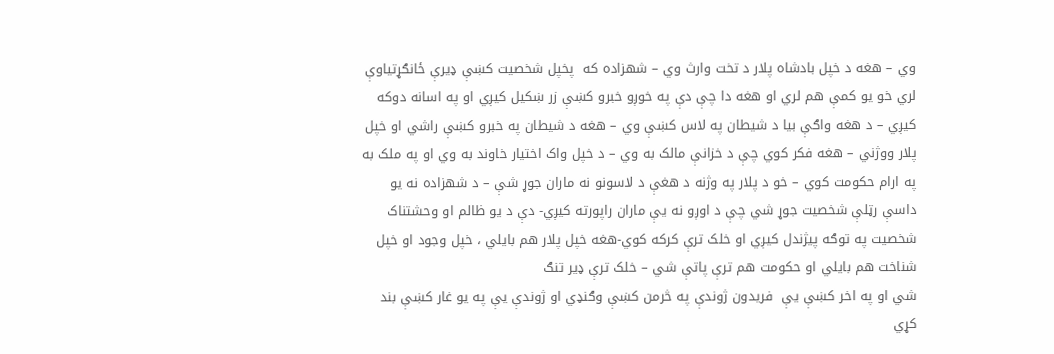وي – هغه د خپل بادشاه پلار د تخت وارث وي – شهزاده که  پخپل شخصیت کښې ډیرې ځانګړتیاوې لري خو یو کمې هم لري او هغه دا چې دې په خوږو خبرو کښې زر ښکیل کیږي او په اسانه دوکه کیږي – د هغه واګې بیا د شیطان په لاس کښې وي – هغه د شیطان په خبرو کښې راشي او خپل پلار ووژني – هغه فکر کوي چې د خزانې مالک به وي – د خپل واک اختیار خاوند به وي او په ملک به په ارام حکومت کوي – خو د پلار په وژنه د هغې د لاسونو نه ماران جوړ شې – د شهزاده نه یو داسې رټلې شخصیت جوړ شي چې د اوږو نه یې ماران راپورته کیږي- دې د یو ظالم او وحشتناک شخصیت په توګه پیژندل کیږي او خلک ترې کرکه کوي-هغه خپل پلار هم بایلي ، خپل وجود او خپل شناخت هم بایلي او حکومت هم ترې پاتې شي – خلک ترې ډیر تنګ
شي او په اخر کښې یې  فریدون ژوندې په څرمن کښې وګنډي او ژوندې یې په یو غار کښې بند کړي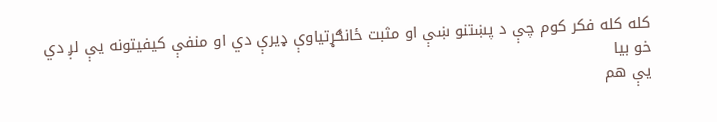کله کله فکر کوم چې د پښتنو ښې او مثبت ځانګړتیاوې ډیرې دي او منفې کیفیتونه یې لږ دي خو بیا
یې هم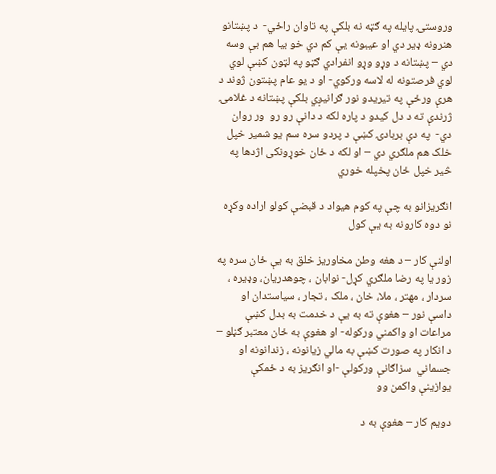وروستۍ پایله په ګټه نه بلکې په تاوان راځي-  د پښتانو هنرونه ډیر دي او عیبونه یې کم دي خو بیا هم بې وسه دي – پښتانه د وړو وړو انفرادي ګټو په لټون کښې لوي لوي فرصتونه له لاسه ورکوي- او د یو عام پښتون ژوند د هرې ورځې په تیریدو نور ګرانیږي بلکې پښتانه د غلامۍ ژرندې ته د دل کیدو د پاره لکه د دانې رو رو  ور روان دي-  په دې بربادۍ کښې د پردو سره سم یو شمیر خپل خلک هم ملګري دي – او لکه د ځان خوړونکی اژدها په څیر خپل ځان پخپله خوري

انګریزانو به چې په کوم هیواد د قبضې کولو اراده وکړه نو دوه کارونه به یې کول

اولنې کار – د هغه وطن مخاوریز خلق به یې ځان سره په زور یا په رضا ملګري کړل- نوابان ، چوهدریان، وډیره ، سردار ، مهتر ، ملا، خان ، ملک ، تجار ، سیاستدان او داسې نور – هغوې ته به یې د خدمت به بدل کښې مراعات او واکمني ورکوله- او هغوې به ځان معتبر ګڼلو – د انکار په صورت کښې به مالي زیانونه ، زندانونه او جسماني  سزاګانې ورکولې -او انګریز به د ځمکې یوازينې واکمن وو

دویم کار – هغوې به د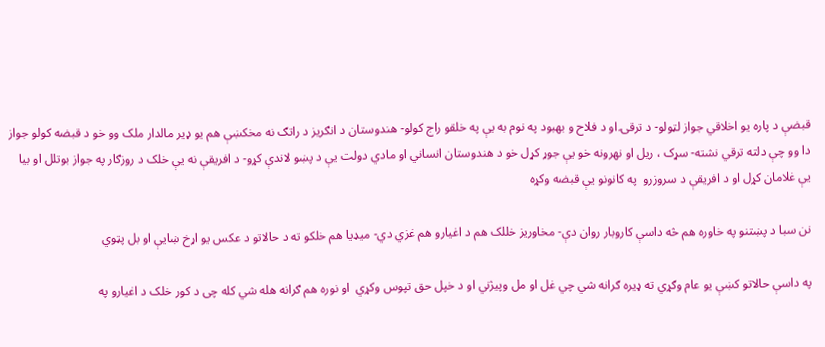قبضې د پاره یو اخلاقي جواز لټولو- د ترقۍ او د فلاح و بهبود په نوم به یې په خلقو راج کولو- هندوستان د انګریز د راتګ نه مخکښې هم یو ډیر مالدار ملک وو خو د قبضه کولو جواز دا وو چې دلته ترقي نشته- سړک ، ریل او نهرونه خو یې جوړ کړل خو د هندوستان انساني او مادي دولت یې د پښو لاندې کړو- د افریقې نه یې خلک د روزګار په جواز بوتلل او بیا یې غلامان کړل او د افریقې د سروزرو  په کانونو یې قبضه وکړه

نن سبا د پښتنو په خاوره هم څه داسې کاروبار روان دې- مخاوریز خللک هم د اغیارو هم غزي دي- میډیا هم خلکو ته د حالاتو د عکس یو اړخ ښایې او بل پټوي

په داسې حالاتو کښې یو عام وګړي ته ډیره ګرانه شي چي غل او مل وپیژني او د خپل حق تپوس وکړي  او نوره هم ګرانه هله شي کله چی د کور خلک د اغیارو په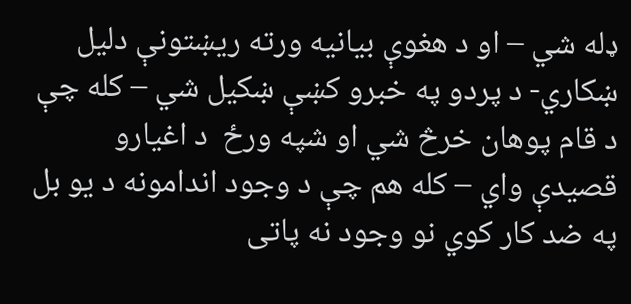ډله شي – او د هغوې بیانیه ورته ریښتونې دلیل ښکاري- د پردو په خبرو کښې ښکیل شي – کله چې د قام پوهان خرڅ شي او شپه ورځ  د اغیارو قصیدې واي – کله هم چې د وجود اندامونه د یو بل په ضد کار کوي نو وجود نه پاتی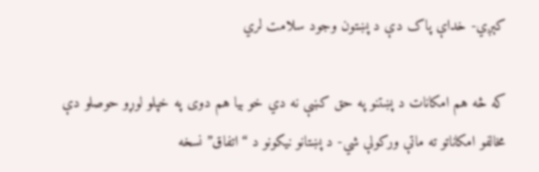کېږي- خداې پاک دې د پښتون وجود سلامت لري

که څه هم امکانات د پښتنو په حق کښې نه دي خو بیا هم دوی په خپلو لوړو حوصلو دې مخالفو امکاناتو ته ماتې ورکولې شي- د پښتانو نیکونو د “ اتفاق” نسخه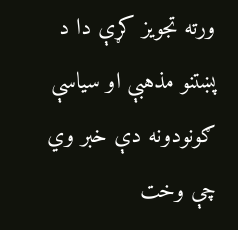ورته تجویز کړې دا د پښتنو مذهبې او سیاسې ګونودونه دې خبر وي چې وخت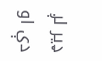ډیر لږ دې او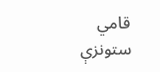قامي ستونزې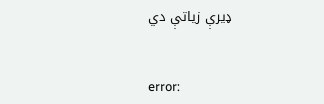ډیرې زیاتې دي


error: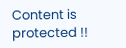Content is protected !!